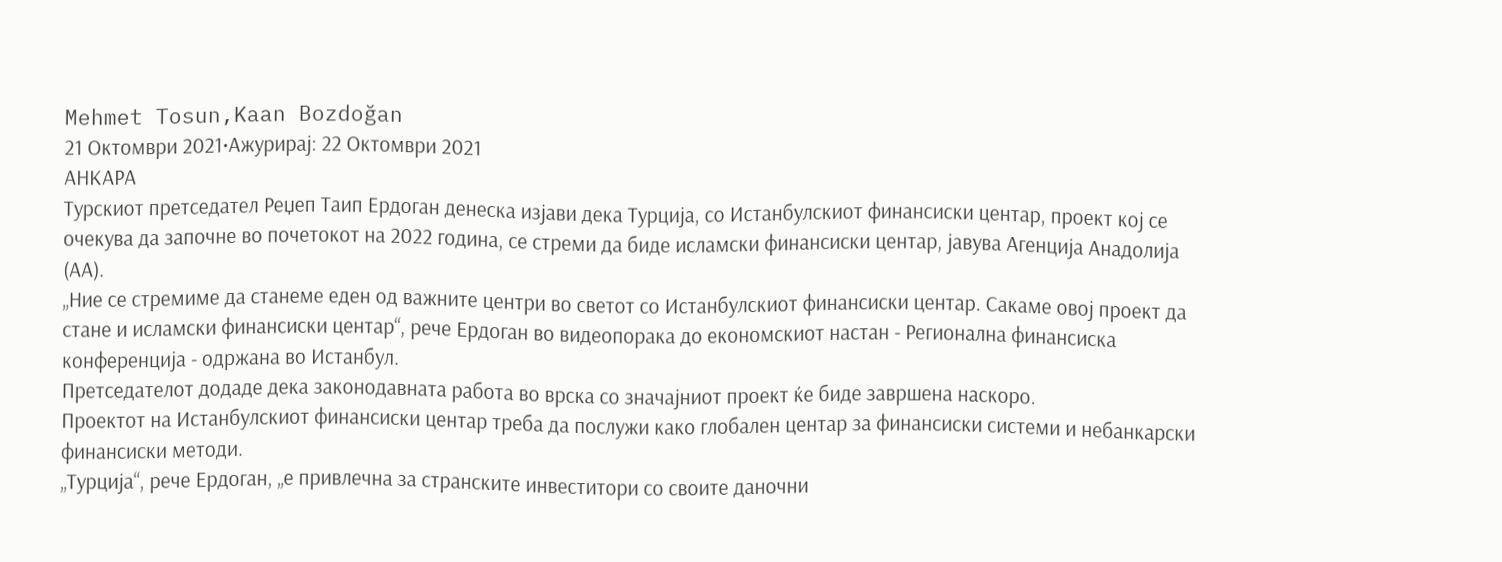Mehmet Tosun,Kaan Bozdoğan
21 Октомври 2021•Ажурирај: 22 Октомври 2021
АНКАРА
Турскиот претседател Реџеп Таип Ердоган денеска изјави дека Турција, со Истанбулскиот финансиски центар, проект кој се очекува да започнe во почетокот на 2022 година, се стреми да биде исламски финансиски центар, јавува Агенција Анадолија (АА).
„Ние се стремиме да станеме еден од важните центри во светот со Истанбулскиот финансиски центар. Сакаме овој проект да стане и исламски финансиски центар“, рече Ердоган во видеопорака до економскиот настан - Регионална финансиска конференција - одржана во Истанбул.
Претседателот додаде дека законодавната работа во врска со значајниот проект ќе биде завршена наскоро.
Проектот на Истанбулскиот финансиски центар треба да послужи како глобален центар за финансиски системи и небанкарски финансиски методи.
„Турција“, рече Ердоган, „е привлечна за странските инвеститори со своите даночни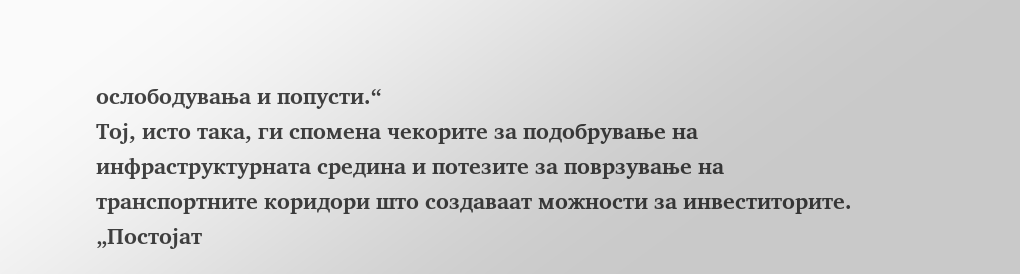ослободувања и попусти.“
Тој, исто така, ги спомена чекорите за подобрување на инфраструктурната средина и потезите за поврзување на транспортните коридори што создаваат можности за инвеститорите.
„Постојат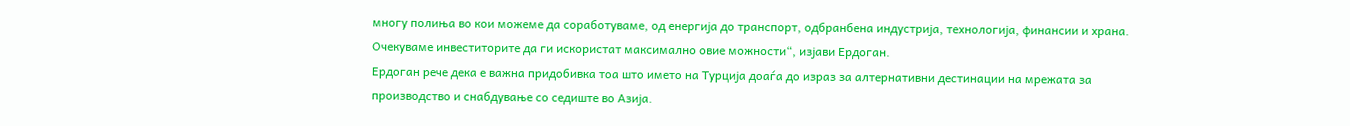многу полиња во кои можеме да соработуваме, од енергија до транспорт, одбранбена индустрија, технологија, финансии и храна. Очекуваме инвеститорите да ги искористат максимално овие можности“, изјави Ердоган.
Ердоган рече дека е важна придобивка тоа што името на Турција доаѓа до израз за алтернативни дестинации на мрежата за производство и снабдување со седиште во Азија.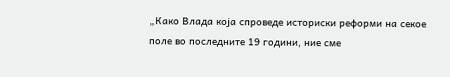„Како Влада која спроведе историски реформи на секое поле во последните 19 години, ние сме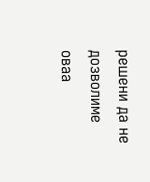решени да не дозволиме оваа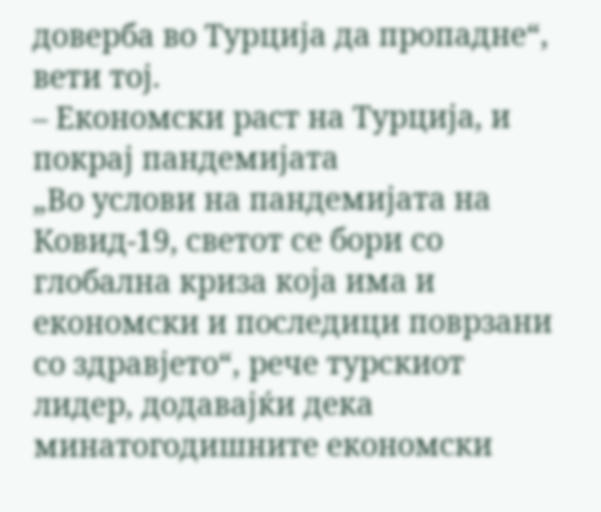доверба во Турција да пропадне“, вети тој.
– Економски раст на Турција, и покрај пандемијата
„Во услови на пандемијата на Ковид-19, светот се бори со глобална криза која има и економски и последици поврзани со здравјето“, рече турскиот лидер, додавајќи дека минатогодишните економски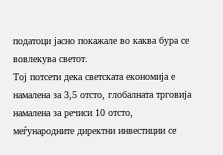податоци јасно покажале во каква бура се вовлекува светот.
Тој потсети дека светската економија е намалена за 3,5 отсто, глобалната трговија намалена за речиси 10 отсто, меѓународните директни инвестиции се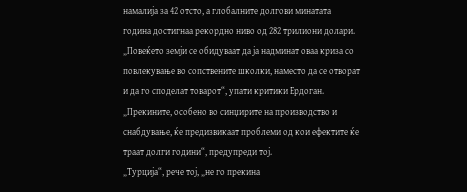намалија за 42 отсто, а глобалните долгови минатата година достигнаа рекордно ниво од 282 трилиони долари.
„Повеќето земји се обидуваат да ја надминат оваа криза со повлекување во сопствените школки, наместо да се отворат и да го споделат товарот“, упати критики Ердоган.
„Прекините, особено во синџирите на производство и снабдување, ќе предизвикаат проблеми од кои ефектите ќе траат долги години“, предупреди тој.
„Турција“, рече тој, „не го прекина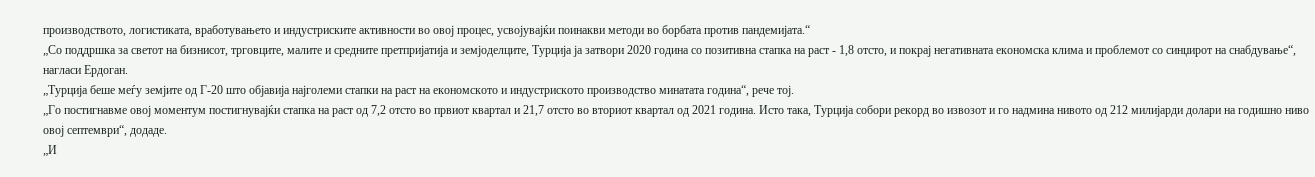производството, логистиката, вработувањето и индустриските активности во овој процес, усвојувајќи поинакви методи во борбата против пандемијата.“
„Со поддршка за светот на бизнисот, трговците, малите и средните претпријатија и земјоделците, Турција ја затвори 2020 година со позитивна стапка на раст - 1,8 отсто, и покрај негативната економска клима и проблемот со синџирот на снабдување“, нагласи Ердоган.
„Турција беше меѓу земјите од Г-20 што објавија најголеми стапки на раст на економското и индустриското производство минатата година“, рече тој.
„Го постигнавме овој моментум постигнувајќи стапка на раст од 7,2 отсто во првиот квартал и 21,7 отсто во вториот квартал од 2021 година. Исто така, Турција собори рекорд во извозот и го надмина нивото од 212 милијарди долари на годишно ниво овој септември“, додаде.
„И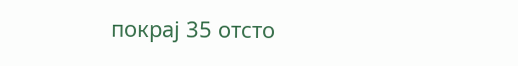покрај 35 отсто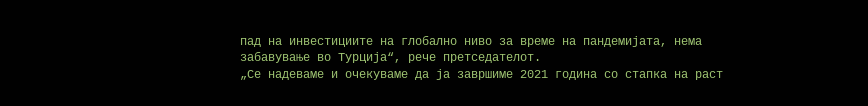пад на инвестициите на глобално ниво за време на пандемијата, нема забавување во Турција“, рече претседателот.
„Се надеваме и очекуваме да ја завршиме 2021 година со стапка на раст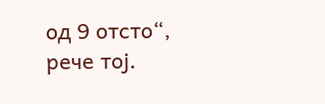од 9 отсто“, рече тој.